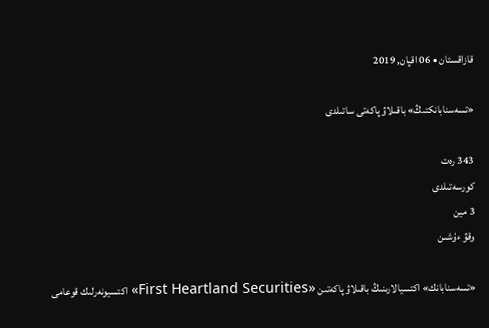قازاقستان • 06 اقپان, 2019

«تسەسنابانكتىڭ» باقىلاۋ پاكەتى ساتىلدى

343 رەت
كورسەتىلدى
3 مين
وقۋ ءۇشىن

«تسەسنابانك» اكتسيالارىنىڭ باقىلاۋ پاكەتىن «First Heartland Securities» اكتسيونەرلىك قوعامى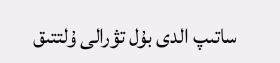ساتىپ الدى بۇل تۋرالى ۇلتتىق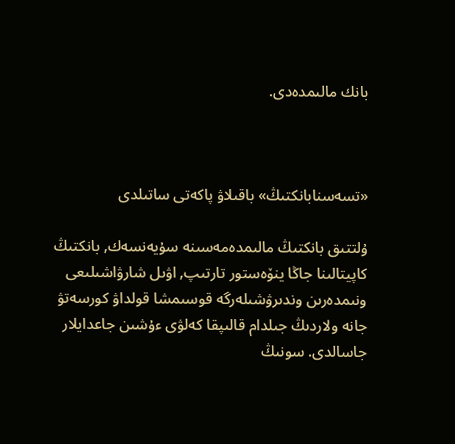بانك مالىمدەدى.



«تسەسنابانكتىڭ» باقىلاۋ پاكەتى ساتىلدى

ۇلتتىق بانكتىڭ مالىمدەمەسىنە سۇيەنسەك, بانكتىڭ كاپيتالىنا جاڭا ينۆەستور تارتىپ, اۋىل شارۋاشىلىعى ونىمدەرىن وندىرۋشىلەرگە قوسىمشا قولداۋ كورسەتۋ جانە ولاردىڭ جىلدام قالىپقا كەلۋى ءۇشىن جاعدايلار جاسالدى. سونىڭ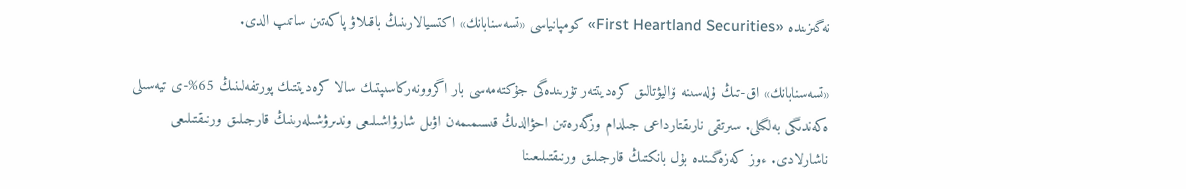نەگىزىندە «First Heartland Securities» كومپانياسى «تسەسنابانك» اكتسيالارىنىڭ باقىلاۋ پاكەتىن ساتىپ الدى.

«تسەسنابانك» اق-تىڭ ۇلەسىنە ۆاليۋتالىق كرەديتتەر تۇرىندەگى جۇكتەمەسى بار اگروونەركاسىپتىك سالا كرەديتتىك پورتفەلىنىڭ 65%-ى تيەسىلى ەكەندىگى بەلگىلى. سىرتقى نارىقتارداعى جىلدام وزگەرەتىن احۋالدىڭ قىسىمىمەن اۋىل شارۋاشىلىعى وندىرۋشىلەرىنىڭ قارجىلىق ورنىقتىلىعى ناشارلادى. ءوز كەزەگىندە بۇل بانكتىڭ قارجىلىق ورنىقتىلىعىنا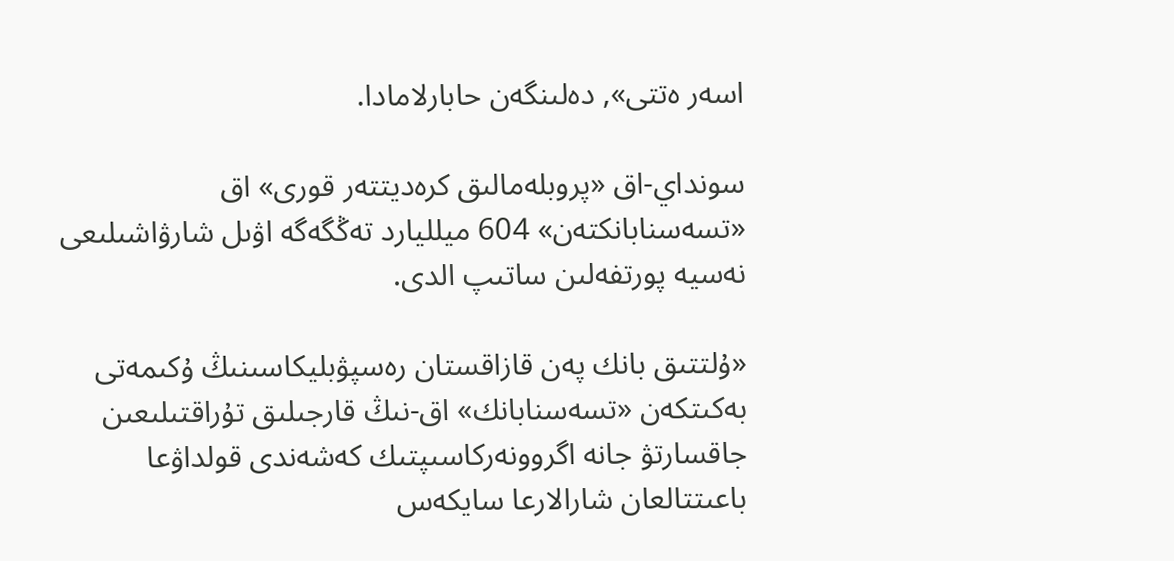اسەر ەتتى», دەلىنگەن حابارلامادا.

سونداي-اق «پروبلەمالىق كرەديتتەر قورى» اق «تسەسنابانكتەن» 604 ميلليارد تەڭگەگە اۋىل شارۋاشىلىعى نەسيە پورتفەلىن ساتىپ الدى.

«ۇلتتىق بانك پەن قازاقستان رەسپۋبليكاسىنىڭ ۇكىمەتى بەكىتكەن «تسەسنابانك» اق-نىڭ قارجىلىق تۇراقتىلىعىن جاقسارتۋ جانە اگروونەركاسىپتىك كەشەندى قولداۋعا باعىتتالعان شارالارعا سايكەس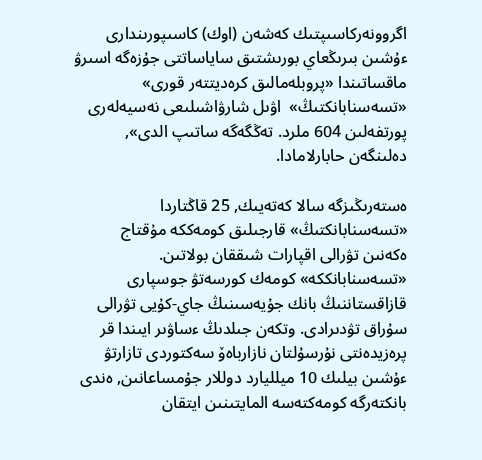اگروونەركاسىپتىك كەشەن (اوك) كاسىپورىندارى ءۇشىن بىرىڭعاي بورىشتىق ساياساتتى جۇزەگە اسىرۋ ماقساتىندا «پروبلەمالىق كرەديتتەر قورى»  «تسەسنابانكتىڭ»  اۋىل شارۋاشىلىعى نەسيەلەرى پورتفەلىن 604 ملرد. تەڭگەگە ساتىپ الدى», دەلىنگەن حابارلامادا.

ەستەرىڭىزگە سالا كەتەيىك, 25 قاڭتاردا «تسەسنابانكتىڭ» قارجىلىق كومەككە مۇقتاج ەكەنىن تۋرالى اقپارات شىققان بولاتىن. «تسەسنابانككە» كومەك كورسەتۋ جوسپارى قازاقستاننىڭ بانك جۇيەسىنىڭ جاي-كۇيى تۋرالى سۇراق تۋدىرادى. وتكەن جىلدىڭ ءساۋىر ايىندا قر پرەزيدەنتى نۇرسۇلتان نازارباەۆ سەكتوردى تازارتۋ ءۇشىن بيلىك 10 ميلليارد دوللار جۇمساعانىن, ەندى بانكتەرگە كومەكتەسە المايتىنىن ايتقان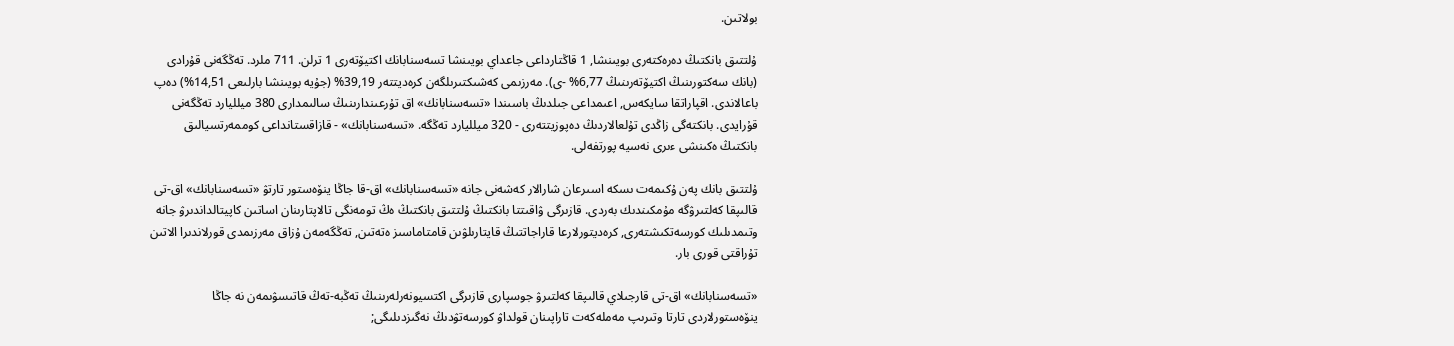بولاتىن.

ۇلتتىق بانكتىڭ دەرەكتەرى بويىنشا, 1 قاڭتارداعى جاعداي بويىنشا تسەسنابانك اكتيۆتەرى 1 ترلن. 711 ملرد. تەڭگەنى قۇرادى (بانك سەكتورىنىڭ اكتيۆتەرىنىڭ 6,77% -ى). مەرزىمى كەشىكتىرىلگەن كرەديتتەر 39,19% (جۇيە بويىنشا بارلىعى 14,51%) دەپ باعالاندى. اقپاراتقا سايكەس, اعىمداعى جىلدىڭ باسىندا «تسەسنابانك» اق تۇرعىندارىنىڭ سالىمدارى 380 ميلليارد تەڭگەنى قۇرايدى. بانكتەگى زاڭدى تۇلعالاردىڭ دەپوزيتتەرى - 320 ميلليارد تەڭگە. «تسەسنابانك» - قازاقستانداعى كوممەرتسيالىق بانكتىڭ ەكىنشى ءىرى نەسيە پورتفەلى.

ۇلتتىق بانك پەن ۇكىمەت ىسكە اسىرعان شارالار كەشەنى جانە «تسەسنابانك» اق-قا جاڭا ينۆەستور تارتۋ «تسەسنابانك» اق-تى قالىپقا كەلتىرۋگە مۇمكىندىك بەردى. قازىرگى ۋاقىتتا بانكتىڭ ۇلتتىق بانكتىڭ ەڭ تومەنگى تالاپتارىنان اساتىن كاپيتالداندىرۋ جانە وتىمدىلىك كورسەتكىشتەرى, كرەديتورلارعا قاراجاتتىڭ قايتارىلۋىن قامتاماسىز ەتەتىن, تەڭگەمەن ۇزاق مەرزىمدى قورلاندىرا الاتىن تۇراقتى قورى بار.

«تسەسنابانك» اق-تى قارجىلاي قالىپقا كەلتىرۋ جوسپارى قازىرگى اكتسيونەرلەرىنىڭ تەڭبە-تەڭ قاتىسۋىمەن نە جاڭا ينۆەستورلاردى تارتا وتىرىپ مەملەكەت تاراپىنان قولداۋ كورسەتۋدىڭ نەگىزدىلىگى;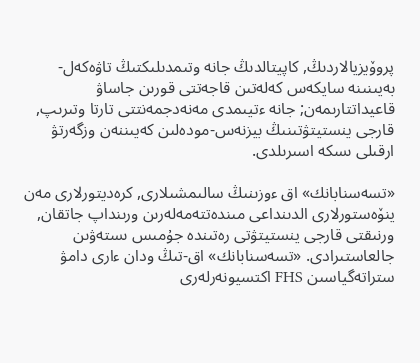پروۆيزيالاردىڭ, كاپيتالدىڭ جانە وتىمدىلىكتىڭ تاۋەكەل-بەيىنىنە سايكەس كەلەتىن قاجەتتى قورىن جاساۋ قاعيداتتارىمەن; جانە ءتيىمدى مەنەدجمەنتتى تارتا وتىرىپ, قارجى ينستيتۋتىنىڭ بيزنەس-مودەلىن كەيىننەن وزگەرتۋ ارقىلى ىسكە اسىرىلدى.

«تسەسنابانك» اق ءوزىنىڭ سالىمشىلارى, كرەديتورلارى مەن ينۆەستورلارى الدىنداعى مىندەتتەمەلەرىن ورىنداپ جاتقان, ورنىقتى قارجى ينستيتۋتى رەتىندە جۇمىس ىستەۋىن جالعاستىرادى. «تسەسنابانك» اق-تىڭ ودان ءارى دامۋ ستراتەگياسىن FHS اكتسيونەرلەرى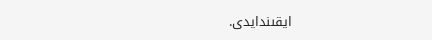ايقىندايدى.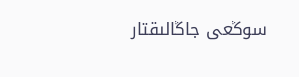سوڭعى جاڭالىقتار